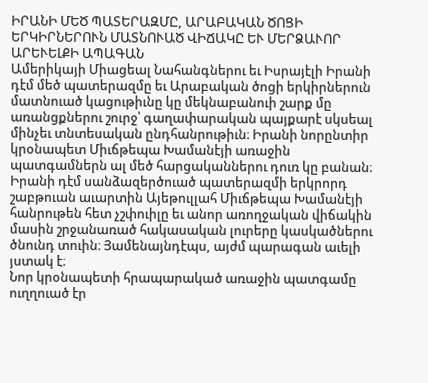ԻՐԱՆԻ ՄԵԾ ՊԱՏԵՐԱԶՄԸ, ԱՐԱԲԱԿԱՆ ԾՈՑԻ ԵՐԿԻՐՆԵՐՈՒՆ ՄԱՏՆՈՒԱԾ ՎԻՃԱԿԸ ԵՒ ՄԵՐՁԱՒՈՐ ԱՐԵՒԵԼՔԻ ԱՊԱԳԱՆ
Ամերիկայի Միացեալ Նահանգներու եւ Իսրայէլի Իրանի դէմ մեծ պատերազմը եւ Արաբական ծոցի երկիրներուն մատնուած կացութիւնը կը մեկնաբանուի շարք մը առանցքներու շուրջ՝ գաղափարական պայքարէ սկսեալ մինչեւ տնտեսական ընդհանրութիւն։ Իրանի նորընտիր կրօնապետ Միւճթեպա Խամանէյի առաջին պատգամներն ալ մեծ հարցականներու դուռ կը բանան։ Իրանի դէմ սանձազերծուած պատերազմի երկրորդ շաբթուան աւարտին Այեթուլլահ Միւճթեպա Խամանէյի հանրութեն հետ չշփուիլը եւ անոր առողջական վիճակին մասին շրջանառած հակասական լուրերը կասկածներու ծնունդ տուին։ Յամենայնդէպս, այժմ պարագան աւելի յստակ է։
Նոր կրօնապետի հրապարակած առաջին պատգամը ուղղուած էր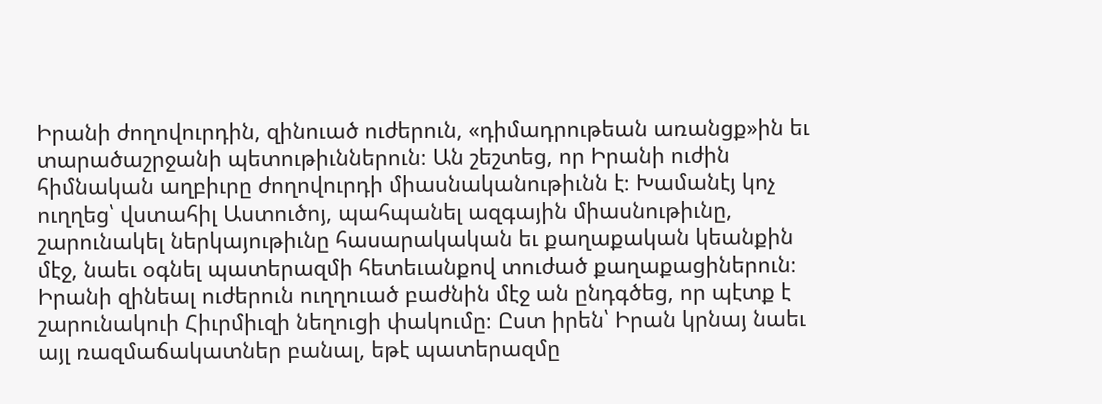Իրանի ժողովուրդին, զինուած ուժերուն, «դիմադրութեան առանցք»ին եւ տարածաշրջանի պետութիւններուն։ Ան շեշտեց, որ Իրանի ուժին հիմնական աղբիւրը ժողովուրդի միասնականութիւնն է։ Խամանէյ կոչ ուղղեց՝ վստահիլ Աստուծոյ, պահպանել ազգային միասնութիւնը, շարունակել ներկայութիւնը հասարակական եւ քաղաքական կեանքին մէջ, նաեւ օգնել պատերազմի հետեւանքով տուժած քաղաքացիներուն։ Իրանի զինեալ ուժերուն ուղղուած բաժնին մէջ ան ընդգծեց, որ պէտք է շարունակուի Հիւրմիւզի նեղուցի փակումը։ Ըստ իրեն՝ Իրան կրնայ նաեւ այլ ռազմաճակատներ բանալ, եթէ պատերազմը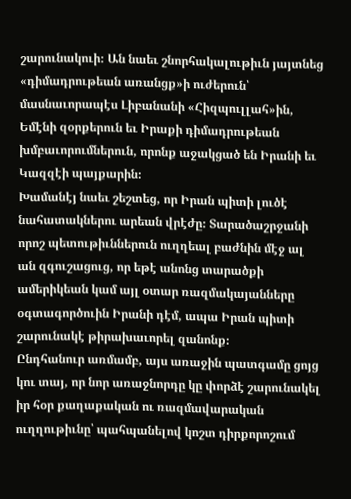շարունակուի։ Ան նաեւ շնորհակալութիւն յայտնեց «դիմադրութեան առանցք»ի ուժերուն՝ մասնաւորապէս Լիբանանի «Հիզպուլլահ»ին, Եմէնի զօրքերուն եւ Իրաքի դիմադրութեան խմբաւորումներուն, որոնք աջակցած են Իրանի եւ Կազզէի պայքարին։
Խամանէյ նաեւ շեշտեց, որ Իրան պիտի լուծէ նահատակներու արեան վրէժը։ Տարածաշրջանի որոշ պետութիւններուն ուղղեալ բաժնին մէջ ալ ան զգուշացուց, որ եթէ անոնց տարածքի ամերիկեան կամ այլ օտար ռազմակայանները օգտագործուին Իրանի դէմ, ապա Իրան պիտի շարունակէ թիրախաւորել զանոնք։
Ընդհանուր առմամբ, այս առաջին պատգամը ցոյց կու տայ, որ նոր առաջնորդը կը փորձէ շարունակել իր հօր քաղաքական ու ռազմավարական ուղղութիւնը՝ պահպանելով կոշտ դիրքորոշում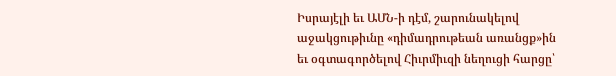Իսրայէլի եւ ԱՄՆ-ի դէմ, շարունակելով աջակցութիւնը «դիմադրութեան առանցք»ին եւ օգտագործելով Հիւրմիւզի նեղուցի հարցը՝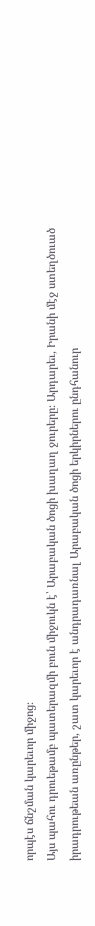որպէս ճնշման կարեւոր միջոց։
Այս պահու դրուեթամբ պատերազմի բուն միջուկն է՝ Արաբական ծոցի խաղաղ ջուրերը։ Արդարեւ, Իրանի մէջ ստեղծուած իրադրութեան առընթեր, շատ կարեւոր է անդրադառնալ Արաբական ծոցի երկիրներու ընդհանուր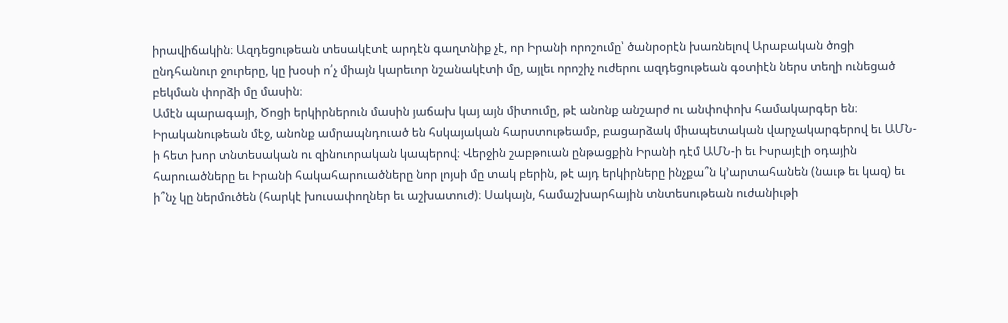իրավիճակին։ Ազդեցութեան տեսակէտէ արդէն գաղտնիք չէ, որ Իրանի որոշումը՝ ծանրօրէն խառնելով Արաբական ծոցի ընդհանուր ջուրերը, կը խօսի ո՛չ միայն կարեւոր նշանակէտի մը, այլեւ որոշիչ ուժերու ազդեցութեան գօտիէն ներս տեղի ունեցած բեկման փորձի մը մասին։
Ամէն պարագայի, Ծոցի երկիրներուն մասին յաճախ կայ այն միտումը, թէ անոնք անշարժ ու անփոփոխ համակարգեր են։ Իրականութեան մէջ, անոնք ամրապնդուած են հսկայական հարստութեամբ, բացարձակ միապետական վարչակարգերով եւ ԱՄՆ-ի հետ խոր տնտեսական ու զինուորական կապերով։ Վերջին շաբթուան ընթացքին Իրանի դէմ ԱՄՆ-ի եւ Իսրայէլի օդային հարուածները եւ Իրանի հակահարուածները նոր լոյսի մը տակ բերին, թէ այդ երկիրները ինչքա՞ն կ՚արտահանեն (նաւթ եւ կազ) եւ ի՞նչ կը ներմուծեն (հարկէ խուսափողներ եւ աշխատուժ)։ Սակայն, համաշխարհային տնտեսութեան ուժանիւթի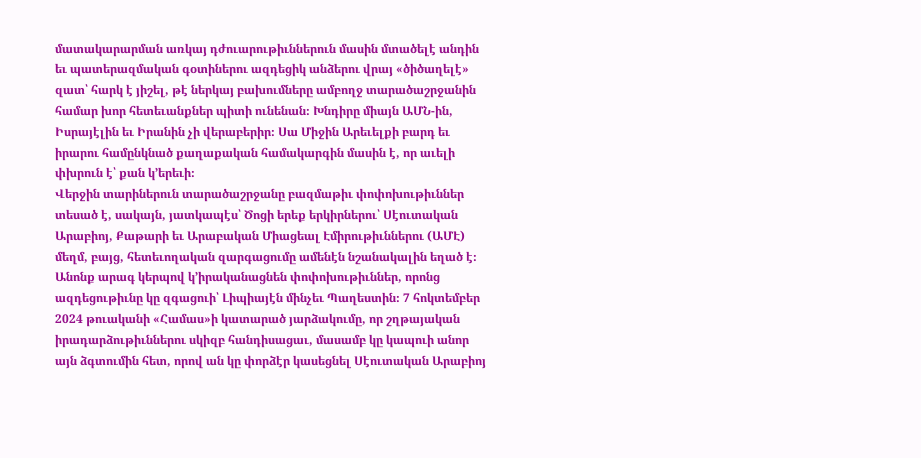մատակարարման առկայ դժուարութիւններուն մասին մտածելէ անդին եւ պատերազմական գօտիներու ազդեցիկ անձերու վրայ «ծիծաղելէ» զատ՝ հարկ է յիշել, թէ ներկայ բախումները ամբողջ տարածաշրջանին համար խոր հետեւանքներ պիտի ունենան։ Խնդիրը միայն ԱՄՆ-ին, Իսրայէլին եւ Իրանին չի վերաբերիր։ Սա Միջին Արեւելքի բարդ եւ իրարու համընկնած քաղաքական համակարգին մասին է, որ աւելի փխրուն է՝ քան կ՚երեւի։
Վերջին տարիներուն տարածաշրջանը բազմաթիւ փոփոխութիւններ տեսած է, սակայն, յատկապէս՝ Ծոցի երեք երկիրներու՝ Սէուտական Արաբիոյ, Քաթարի եւ Արաբական Միացեալ Էմիրութիւններու (ԱՄԷ) մեղմ, բայց, հետեւողական զարգացումը ամենէն նշանակալին եղած է։ Անոնք արագ կերպով կ՚իրականացնեն փոփոխութիւններ, որոնց ազդեցութիւնը կը զգացուի՝ Լիպիայէն մինչեւ Պաղեստին։ 7 հոկտեմբեր 2024 թուականի «Համաս»ի կատարած յարձակումը, որ շղթայական իրադարձութիւններու սկիզբ հանդիսացաւ, մասամբ կը կապուի անոր այն ձգտումին հետ, որով ան կը փորձէր կասեցնել Սէուտական Արաբիոյ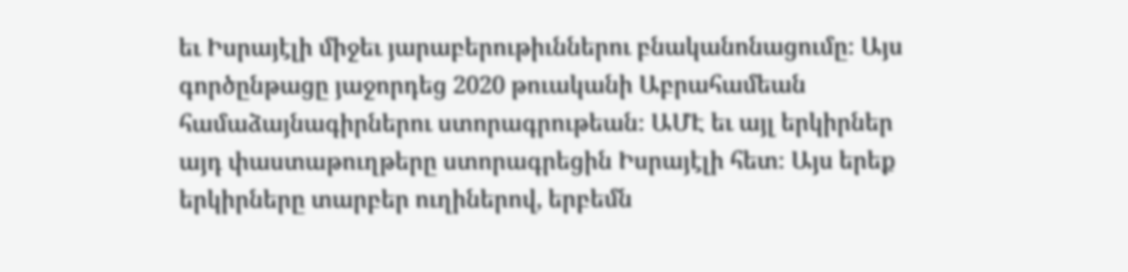եւ Իսրայէլի միջեւ յարաբերութիւններու բնականոնացումը։ Այս գործընթացը յաջորդեց 2020 թուականի Աբրահամեան համաձայնագիրներու ստորագրութեան։ ԱՄԷ եւ այլ երկիրներ այդ փաստաթուղթերը ստորագրեցին Իսրայէլի հետ։ Այս երեք երկիրները տարբեր ուղիներով, երբեմն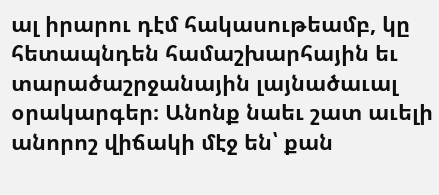ալ իրարու դէմ հակասութեամբ, կը հետապնդեն համաշխարհային եւ տարածաշրջանային լայնածաւալ օրակարգեր։ Անոնք նաեւ շատ աւելի անորոշ վիճակի մէջ են՝ քան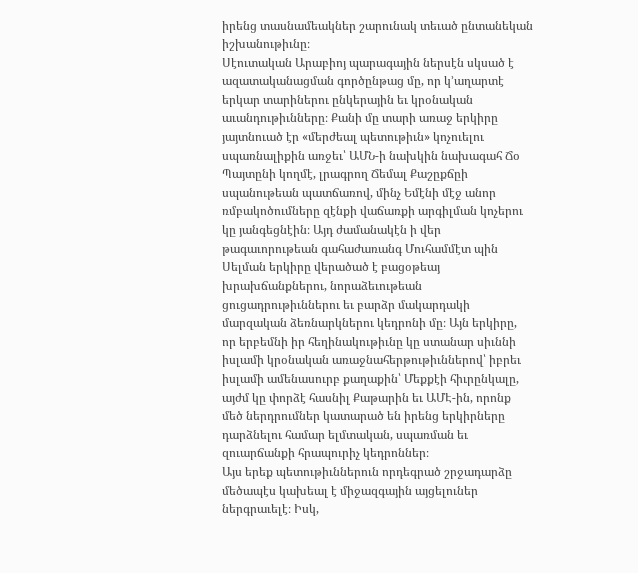իրենց տասնամեակներ շարունակ տեւած ընտանեկան իշխանութիւնը։
Սէուտական Արաբիոյ պարագային ներսէն սկսած է ազատականացման գործընթաց մը, որ կ՚աղարտէ երկար տարիներու ընկերային եւ կրօնական աւանդութիւնները։ Քանի մը տարի առաջ երկիրը յայտնուած էր «մերժեալ պետութիւն» կոչուելու սպառնալիքին առջեւ՝ ԱՄՆ-ի նախկին նախագահ Ճօ Պայտընի կողմէ, լրագրող Ճեմալ Քաշըքճըի սպանութեան պատճառով, մինչ Եմէնի մէջ անոր ռմբակոծումները զէնքի վաճառքի արգիլման կոչերու կը յանգեցնէին։ Այդ ժամանակէն ի վեր թագաւորութեան գահաժառանգ Մուհամմէտ պին Սելման երկիրը վերածած է բացօթեայ խրախճանքներու, նորաձեւութեան ցուցադրութիւններու եւ բարձր մակարդակի մարզական ձեռնարկներու կեդրոնի մը։ Այն երկիրը, որ երբեմնի իր հեղինակութիւնը կը ստանար սիւննի իսլամի կրօնական առաջնահերթութիւններով՝ իբրեւ իսլամի ամենասուրբ քաղաքին՝ Մեքքէի հիւրընկալը, այժմ կը փորձէ հասնիլ Քաթարին եւ ԱՄԷ-ին, որոնք մեծ ներդրումներ կատարած են իրենց երկիրները դարձնելու համար ելմտական, սպառման եւ զուարճանքի հրապուրիչ կեդրոններ։
Այս երեք պետութիւններուն որդեգրած շրջադարձը մեծապէս կախեալ է միջազգային այցելուներ ներգրաւելէ։ Իսկ,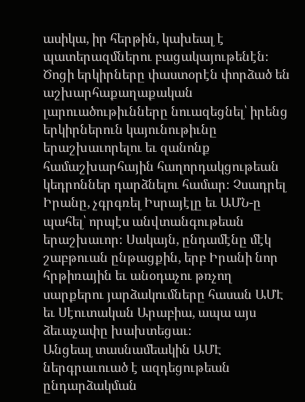ասիկա, իր հերթին, կախեալ է պատերազմներու բացակայութենէն։ Ծոցի երկիրները փաստօրէն փորձած են աշխարհաքաղաքական լարուածութիւնները նուազեցնել՝ իրենց երկիրներուն կայունութիւնը երաշխաւորելու եւ զանոնք համաշխարհային հաղորդակցութեան կեդրոններ դարձնելու համար։ Չսադրել Իրանը, չգրգռել Իսրայէլը եւ ԱՄՆ-ը պահել՝ որպէս անվտանգութեան երաշխաւոր։ Սակայն, ընդամէնը մէկ շաբթուան ընթացքին, երբ Իրանի նոր հրթիռային եւ անօդաչու թռչող սարքերու յարձակումները հասան ԱՄԷ եւ Սէուտական Արաբիա, ապա այս ձեւաչափը խախտեցաւ։
Անցեալ տասնամեակին ԱՄԷ ներգրաւուած է ազդեցութեան ընդարձակման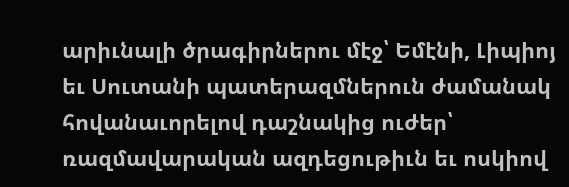արիւնալի ծրագիրներու մէջ՝ Եմէնի, Լիպիոյ եւ Սուտանի պատերազմներուն ժամանակ հովանաւորելով դաշնակից ուժեր՝ ռազմավարական ազդեցութիւն եւ ոսկիով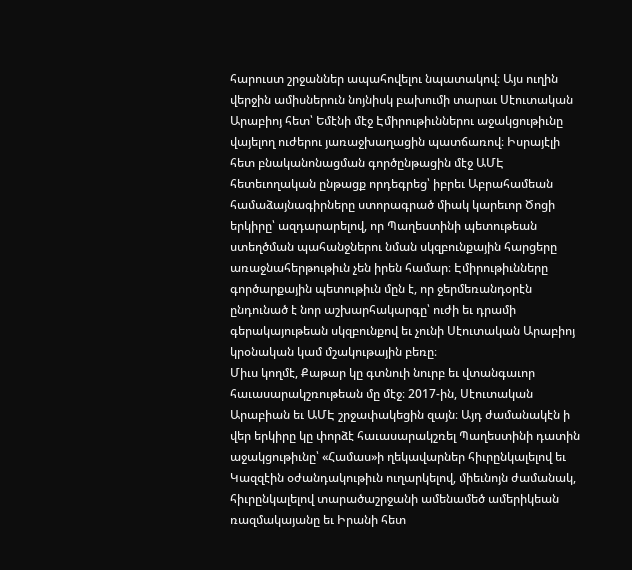հարուստ շրջաններ ապահովելու նպատակով։ Այս ուղին վերջին ամիսներուն նոյնիսկ բախումի տարաւ Սէուտական Արաբիոյ հետ՝ Եմէնի մէջ Էմիրութիւններու աջակցութիւնը վայելող ուժերու յառաջխաղացին պատճառով։ Իսրայէլի հետ բնականոնացման գործընթացին մէջ ԱՄԷ հետեւողական ընթացք որդեգրեց՝ իբրեւ Աբրահամեան համաձայնագիրները ստորագրած միակ կարեւոր Ծոցի երկիրը՝ ազդարարելով, որ Պաղեստինի պետութեան ստեղծման պահանջներու նման սկզբունքային հարցերը առաջնահերթութիւն չեն իրեն համար։ Էմիրութիւնները գործարքային պետութիւն մըն է, որ ջերմեռանդօրէն ընդունած է նոր աշխարհակարգը՝ ուժի եւ դրամի գերակայութեան սկզբունքով եւ չունի Սէուտական Արաբիոյ կրօնական կամ մշակութային բեռը։
Միւս կողմէ, Քաթար կը գտնուի նուրբ եւ վտանգաւոր հաւասարակշռութեան մը մէջ։ 2017-ին, Սէուտական Արաբիան եւ ԱՄԷ շրջափակեցին զայն։ Այդ ժամանակէն ի վեր երկիրը կը փորձէ հաւասարակշռել Պաղեստինի դատին աջակցութիւնը՝ «Համաս»ի ղեկավարներ հիւրընկալելով եւ Կազզէին օժանդակութիւն ուղարկելով, միեւնոյն ժամանակ, հիւրընկալելով տարածաշրջանի ամենամեծ ամերիկեան ռազմակայանը եւ Իրանի հետ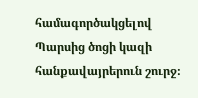համագործակցելով Պարսից ծոցի կազի հանքավայրերուն շուրջ։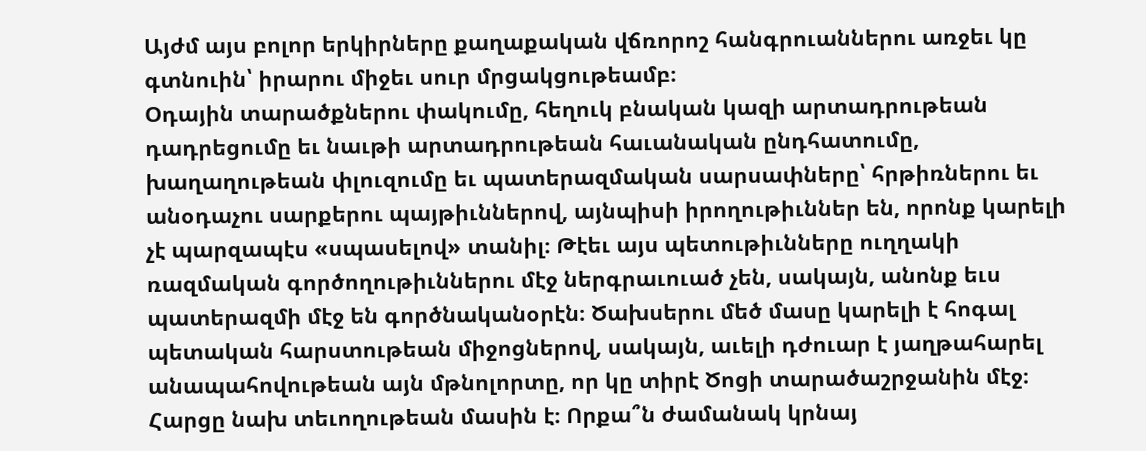Այժմ այս բոլոր երկիրները քաղաքական վճռորոշ հանգրուաններու առջեւ կը գտնուին՝ իրարու միջեւ սուր մրցակցութեամբ։
Օդային տարածքներու փակումը, հեղուկ բնական կազի արտադրութեան դադրեցումը եւ նաւթի արտադրութեան հաւանական ընդհատումը, խաղաղութեան փլուզումը եւ պատերազմական սարսափները՝ հրթիռներու եւ անօդաչու սարքերու պայթիւններով, այնպիսի իրողութիւններ են, որոնք կարելի չէ պարզապէս «սպասելով» տանիլ։ Թէեւ այս պետութիւնները ուղղակի ռազմական գործողութիւններու մէջ ներգրաւուած չեն, սակայն, անոնք եւս պատերազմի մէջ են գործնականօրէն։ Ծախսերու մեծ մասը կարելի է հոգալ պետական հարստութեան միջոցներով, սակայն, աւելի դժուար է յաղթահարել անապահովութեան այն մթնոլորտը, որ կը տիրէ Ծոցի տարածաշրջանին մէջ։ Հարցը նախ տեւողութեան մասին է։ Որքա՞ն ժամանակ կրնայ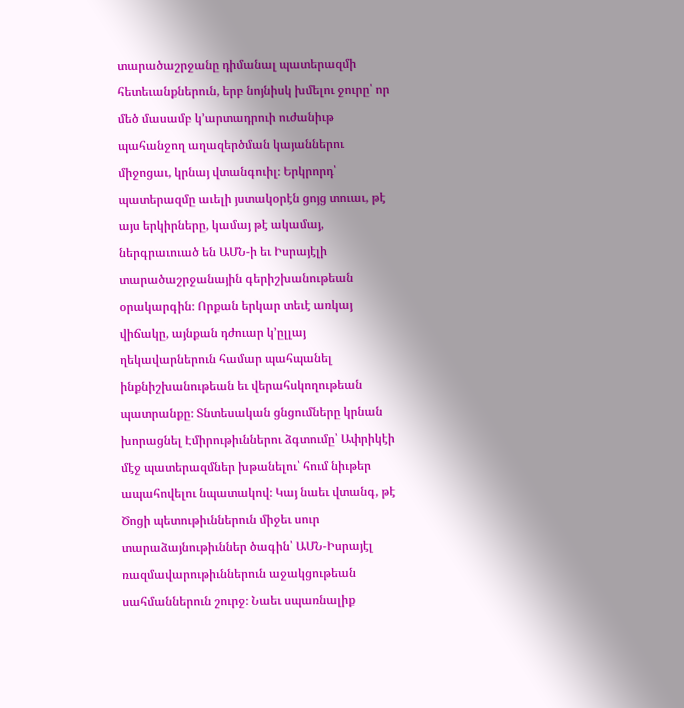տարածաշրջանը դիմանալ պատերազմի հետեւանքներուն, երբ նոյնիսկ խմելու ջուրը՝ որ մեծ մասամբ կ՚արտադրուի ուժանիւթ պահանջող աղազերծման կայաններու միջոցաւ, կրնայ վտանգուիլ։ Երկրորդ՝ պատերազմը աւելի յստակօրէն ցոյց տուաւ, թէ այս երկիրները, կամայ թէ ակամայ, ներգրաւուած են ԱՄՆ-ի եւ Իսրայէլի տարածաշրջանային գերիշխանութեան օրակարգին։ Որքան երկար տեւէ առկայ վիճակը, այնքան դժուար կ՚ըլլայ ղեկավարներուն համար պահպանել ինքնիշխանութեան եւ վերահսկողութեան պատրանքը։ Տնտեսական ցնցումները կրնան խորացնել Էմիրութիւններու ձգտումը՝ Ափրիկէի մէջ պատերազմներ խթանելու՝ հում նիւթեր ապահովելու նպատակով։ Կայ նաեւ վտանգ, թէ Ծոցի պետութիւններուն միջեւ սուր տարաձայնութիւններ ծագին՝ ԱՄՆ-Իսրայէլ ռազմավարութիւններուն աջակցութեան սահմաններուն շուրջ։ Նաեւ սպառնալիք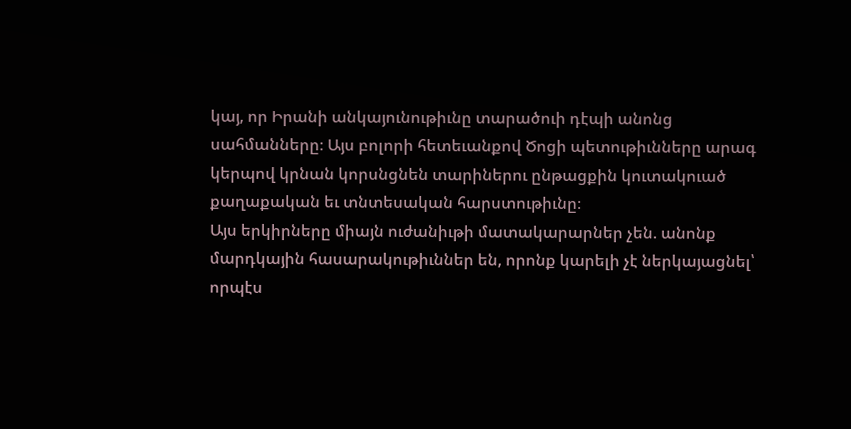կայ, որ Իրանի անկայունութիւնը տարածուի դէպի անոնց սահմանները։ Այս բոլորի հետեւանքով Ծոցի պետութիւնները արագ կերպով կրնան կորսնցնեն տարիներու ընթացքին կուտակուած քաղաքական եւ տնտեսական հարստութիւնը։
Այս երկիրները միայն ուժանիւթի մատակարարներ չեն. անոնք մարդկային հասարակութիւններ են, որոնք կարելի չէ ներկայացնել՝ որպէս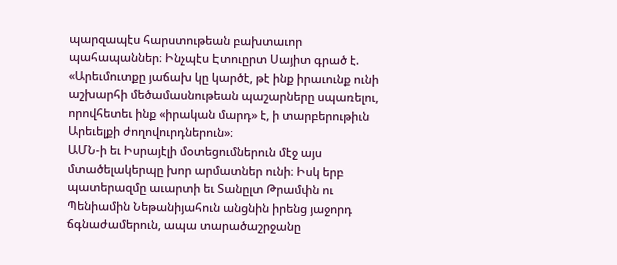պարզապէս հարստութեան բախտաւոր պահապաններ։ Ինչպէս Էտուըրտ Սայիտ գրած է. «Արեւմուտքը յաճախ կը կարծէ, թէ ինք իրաւունք ունի աշխարհի մեծամասնութեան պաշարները սպառելու, որովհետեւ ինք «իրական մարդ» է, ի տարբերութիւն Արեւելքի ժողովուրդներուն»։
ԱՄՆ-ի եւ Իսրայէլի մօտեցումներուն մէջ այս մտածելակերպը խոր արմատներ ունի։ Իսկ երբ պատերազմը աւարտի եւ Տանըլտ Թրամփն ու Պենիամին Նեթանիյահուն անցնին իրենց յաջորդ ճգնաժամերուն, ապա տարածաշրջանը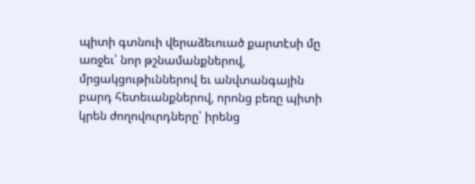պիտի գտնուի վերաձեւուած քարտէսի մը առջեւ՝ նոր թշնամանքներով, մրցակցութիւններով եւ անվտանգային բարդ հետեւանքներով, որոնց բեռը պիտի կրեն ժողովուրդները՝ իրենց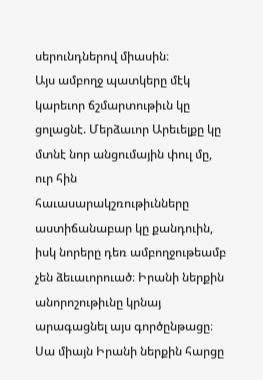սերունդներով միասին։
Այս ամբողջ պատկերը մէկ կարեւոր ճշմարտութիւն կը ցոլացնէ. Մերձաւոր Արեւելքը կը մտնէ նոր անցումային փուլ մը, ուր հին հաւասարակշռութիւնները աստիճանաբար կը քանդուին, իսկ նորերը դեռ ամբողջութեամբ չեն ձեւաւորուած։ Իրանի ներքին անորոշութիւնը կրնայ արագացնել այս գործընթացը։ Սա միայն Իրանի ներքին հարցը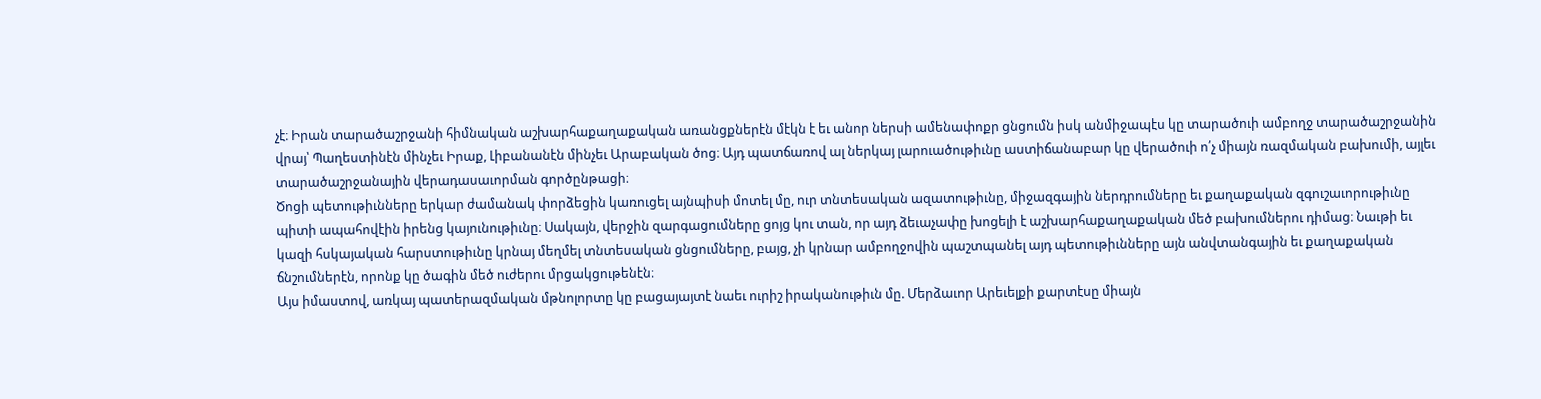չէ։ Իրան տարածաշրջանի հիմնական աշխարհաքաղաքական առանցքներէն մէկն է եւ անոր ներսի ամենափոքր ցնցումն իսկ անմիջապէս կը տարածուի ամբողջ տարածաշրջանին վրայ՝ Պաղեստինէն մինչեւ Իրաք, Լիբանանէն մինչեւ Արաբական ծոց։ Այդ պատճառով ալ ներկայ լարուածութիւնը աստիճանաբար կը վերածուի ո՛չ միայն ռազմական բախումի, այլեւ տարածաշրջանային վերադասաւորման գործընթացի։
Ծոցի պետութիւնները երկար ժամանակ փորձեցին կառուցել այնպիսի մոտել մը, ուր տնտեսական ազատութիւնը, միջազգային ներդրումները եւ քաղաքական զգուշաւորութիւնը պիտի ապահովէին իրենց կայունութիւնը։ Սակայն, վերջին զարգացումները ցոյց կու տան, որ այդ ձեւաչափը խոցելի է աշխարհաքաղաքական մեծ բախումներու դիմաց։ Նաւթի եւ կազի հսկայական հարստութիւնը կրնայ մեղմել տնտեսական ցնցումները, բայց, չի կրնար ամբողջովին պաշտպանել այդ պետութիւնները այն անվտանգային եւ քաղաքական ճնշումներէն, որոնք կը ծագին մեծ ուժերու մրցակցութենէն։
Այս իմաստով, առկայ պատերազմական մթնոլորտը կը բացայայտէ նաեւ ուրիշ իրականութիւն մը. Մերձաւոր Արեւելքի քարտէսը միայն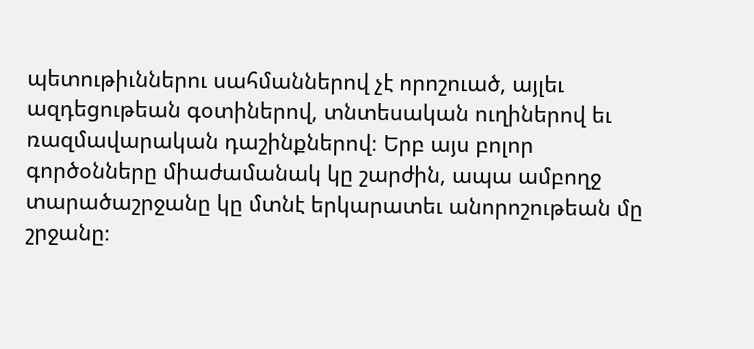պետութիւններու սահմաններով չէ որոշուած, այլեւ ազդեցութեան գօտիներով, տնտեսական ուղիներով եւ ռազմավարական դաշինքներով։ Երբ այս բոլոր գործօնները միաժամանակ կը շարժին, ապա ամբողջ տարածաշրջանը կը մտնէ երկարատեւ անորոշութեան մը շրջանը։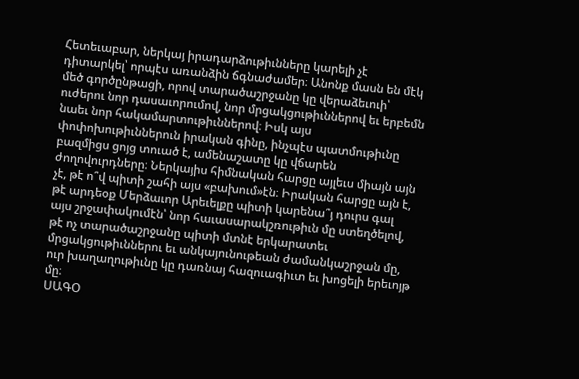Հետեւաբար, ներկայ իրադարձութիւնները կարելի չէ դիտարկել՝ որպէս առանձին ճգնաժամեր։ Անոնք մասն են մէկ մեծ գործընթացի, որով տարածաշրջանը կը վերաձեւուի՝ ուժերու նոր դասաւորումով, նոր մրցակցութիւններով եւ երբեմն նաեւ նոր հակամարտութիւններով։ Իսկ այս փոփոխութիւններուն իրական գինը, ինչպէս պատմութիւնը բազմիցս ցոյց տուած է, ամենաշատը կը վճարեն ժողովուրդները։ Ներկայիս հիմնական հարցը այլեւս միայն այն չէ, թէ ո՞վ պիտի շահի այս «բախում»էն։ Իրական հարցը այն է, թէ արդեօք Մերձաւոր Արեւելքը պիտի կարենա՞յ դուրս գալ այս շրջափակումէն՝ նոր հաւասարակշռութիւն մը ստեղծելով, թէ ոչ տարածաշրջանը պիտի մտնէ երկարատեւ մրցակցութիւններու եւ անկայունութեան ժամանկաշրջան մը, ուր խաղաղութիւնը կը դառնայ հազուագիւտ եւ խոցելի երեւոյթ մը։
ՍԱԳՕ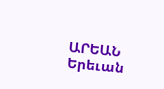ԱՐԵԱՆ
Երեւան